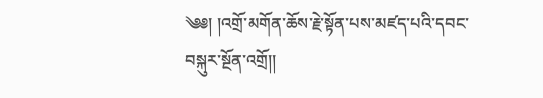༄༅། །འགྲོ་མགོན་ཆོས་རྗེ་སྟོན་པས་མཛད་པའི་དབང་བསྐུར་སྔོན་འགྲོ།།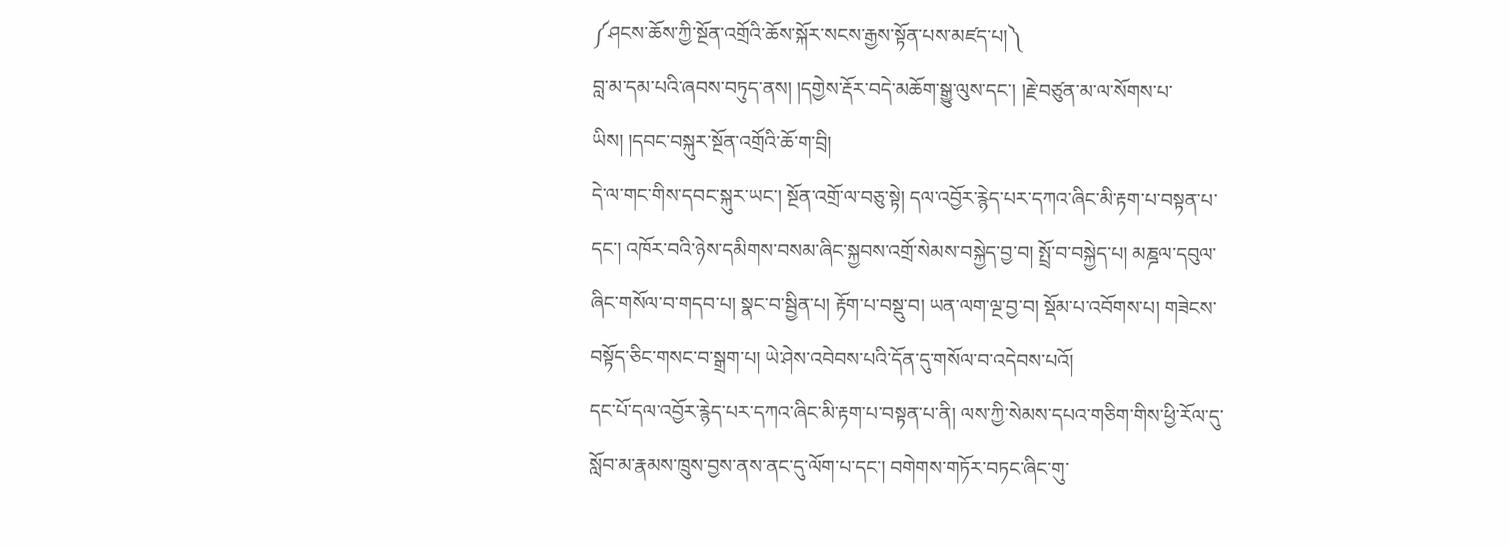༼ཤངས་ཆོས་ཀྱི་སྔོན་འགྲོའི་ཆོས་སྐོར་སངས་རྒྱས་སྟོན་པས་མཛད་པ།༽
བླ་མ་དམ་པའི་ཞབས་བཏུད་ནས། །དགྱེས་རྡོར་བདེ་མཆོག་སྒྱུ་ལུས་དང་། །རྗེ་བཙུན་མ་ལ་སོགས་པ་ཡིས། །དབང་བསྐུར་སྔོན་འགྲོའི་ཆོ་ག་བྲི།
དེ་ལ་གང་གིས་དབང་སྐུར་ཡང་། སྔོན་འགྲོ་ལ་བཅུ་སྟེ། དལ་འབྱོར་རྙེད་པར་དཀའ་ཞིང་མི་རྟག་པ་བསྟན་པ་དང་། འཁོར་བའི་ཉེས་དམིགས་བསམ་ཞིང་སྐྱབས་འགྲོ་སེམས་བསྐྱེད་བྱ་བ། སྤྲོ་བ་བསྐྱེད་པ། མཎྜལ་དབུལ་ཞིང་གསོལ་བ་གདབ་པ། སྣང་བ་སྦྱིན་པ། རྟོག་པ་བསྡུ་བ། ཡན་ལག་ལྔ་བྱ་བ། སྡོམ་པ་འབོགས་པ། གཟེངས་བསྟོད་ཅིང་གསང་བ་སྒྲག་པ། ཡེ་ཤེས་འབེབས་པའི་དོན་དུ་གསོལ་བ་འདེབས་པའོ།
དང་པོ་དལ་འབྱོར་རྙེད་པར་དཀའ་ཞིང་མི་རྟག་པ་བསྟན་པ་ནི། ལས་ཀྱི་སེམས་དཔའ་གཅིག་གིས་ཕྱི་རོལ་དུ་སློབ་མ་རྣམས་ཁྲུས་བྱས་ནས་ནང་དུ་ལོག་པ་དང་། བགེགས་གཏོར་བཏང་ཞིང་གུ་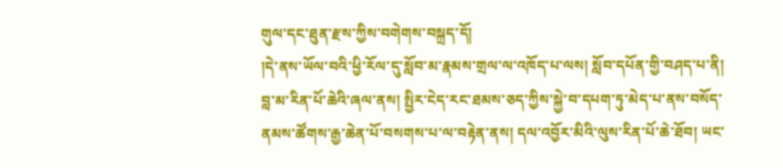གུལ་དང་ཐུན་རྫས་ཀྱིས་བགེགས་བསྐྲད་དོ།
།དེ་ནས་ཡོལ་བའི་ཕྱི་རོལ་དུ་སློབ་མ་རྣམས་གྲལ་ལ་འཁོད་པ་ལས། སློབ་དཔོན་གྱི་བཤད་པ་ནི།
བླ་མ་རིན་པོ་ཆེའི་ཞལ་ནས། སྤྱིར་ངེད་རང་ཐམས་ཅད་ཀྱིས་སྐྱེ་བ་དཔག་ཏུ་མེད་པ་ནས་བསོད་ནམས་ཚོགས་རྒྱ་ཆེན་པོ་བསགས་པ་ལ་བརྟེན་ནས། དལ་འབྱོར་མིའི་ལུས་རིན་པོ་ཆེ་ཐོབ། ཡང་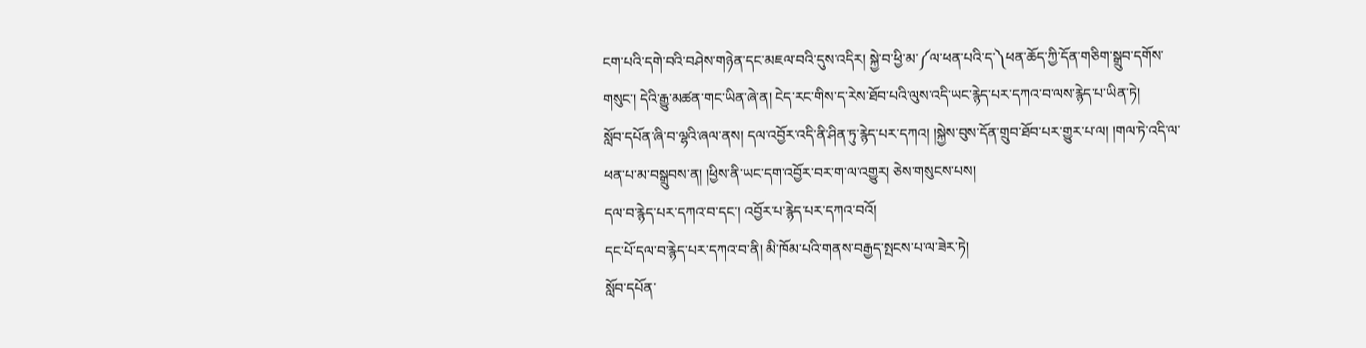ངག་པའི་དགེ་བའི་བཤེས་གཉེན་དང་མཇལ་བའི་དུས་འདིར། སྐྱེ་བ་ཕྱི་མ་༼ལ་ཕན་པའི་ད་༽ཕན་ཆོད་ཀྱི་དོན་གཅིག་སྒྲུབ་དགོས་གསུང་། དེའི་རྒྱུ་མཚན་གང་ཡིན་ཞེ་ན། ངེད་རང་གིས་ད་རེས་ཐོབ་པའི་ལུས་འདི་ཡང་རྙེད་པར་དཀའ་བ་ལས་རྙེད་པ་ཡིན་ཏེ།
སློབ་དཔོན་ཞི་བ་ལྷའི་ཞལ་ནས། དལ་འབྱོར་འདི་ནི་ཤིན་ཏུ་རྙེད་པར་དཀའ། །སྐྱེས་བུས་དོན་གྲུབ་ཐོབ་པར་གྱུར་པ་ལ། །གལ་ཏེ་འདི་ལ་ཕན་པ་མ་བསྒྲུབས་ན། །ཕྱིས་ནི་ཡང་དག་འབྱོར་བར་ག་ལ་འགྱུར། ཅེས་གསུངས་པས།
དལ་བ་རྙེད་པར་དཀའ་བ་དང་། འབྱོར་པ་རྙེད་པར་དཀའ་བའོ།
དང་པོ་དལ་བ་རྙེད་པར་དཀའ་བ་ནི། མི་ཁོམ་པའི་གནས་བརྒྱད་སྤངས་པ་ལ་ཟེར་ཏེ།
སློབ་དཔོན་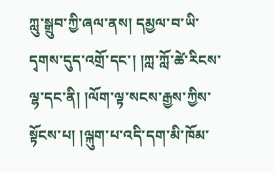ཀླུ་སྒྲུབ་ཀྱི་ཞལ་ནས། དམྱལ་བ་ཡི་དྭགས་དུད་འགྲོ་དང་། །ཀླ་ཀློ་ཚེ་རིངས་ལྷ་དང་ནི། །ལོག་ལྟ་སངས་རྒྱས་ཀྱིས་སྟོངས་པ། །ལྐུག་པ་འདི་དག་མི་ཁོམ་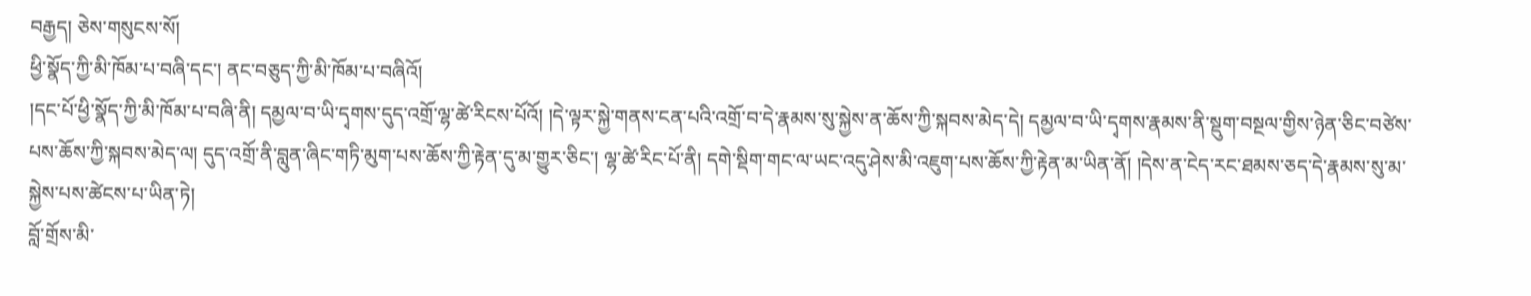བརྒྱད། ཅེས་གསུངས་སོ།
ཕྱི་སྣོད་ཀྱི་མི་ཁོམ་པ་བཞི་དང་། ནང་བཅུད་ཀྱི་མི་ཁོམ་པ་བཞིའོ།
།དང་པོ་ཕྱི་སྣོད་ཀྱི་མི་ཁོམ་པ་བཞི་ནི། དམྱལ་བ་ཡི་དྭགས་དུད་འགྲོ་ལྷ་ཚེ་རིངས་པོའོ། །དེ་ལྟར་སྐྱེ་གནས་ངན་པའི་འགྲོ་བ་དེ་རྣམས་སུ་སྐྱེས་ན་ཆོས་ཀྱི་སྐབས་མེད་དེ། དམྱལ་བ་ཡི་དྭགས་རྣམས་ནི་སྡུག་བསྔལ་གྱིས་ཉེན་ཅིང་བཙེས་པས་ཆོས་ཀྱི་སྐབས་མེད་ལ། དུད་འགྲོ་ནི་བླུན་ཞིང་གཏི་མུག་པས་ཆོས་ཀྱི་རྟེན་དུ་མ་གྱུར་ཅིང་། ལྷ་ཚེ་རིང་པོ་ནི། དགེ་སྡིག་གང་ལ་ཡང་འདུ་ཤེས་མི་འཇུག་པས་ཆོས་ཀྱི་རྟེན་མ་ཡིན་ནོ། །དེས་ན་ངེད་རང་ཐམས་ཅད་དེ་རྣམས་སུ་མ་སྐྱེས་པས་ཚེངས་པ་ཡིན་ཏེ།
བློ་གྲོས་མི་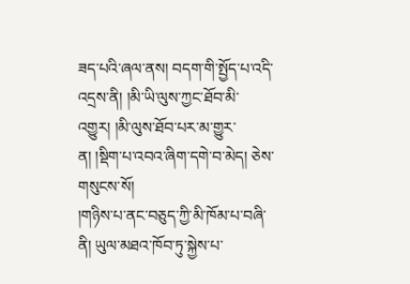ཟད་པའི་ཞལ་ནས། བདག་གི་སྤྱོད་པ་འདི་འདྲས་ནི། །མི་ཡི་ལུས་ཀྱང་ཐོབ་མི་འགྱུར། །མི་ལུས་ཐོབ་པར་མ་གྱུར་ན། །སྡིག་པ་འབའ་ཞིག་དགེ་བ་མེད། ཅེས་གསུངས་སོ།
།གཉིས་པ་ནང་བཅུད་ཀྱི་མི་ཁོམ་པ་བཞི་ནི། ཡུལ་མཐའ་ཁོབ་ཏུ་སྐྱེས་པ་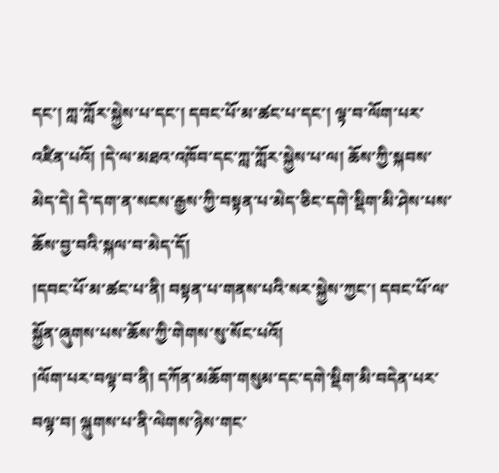དང་། ཀླ་ཀློར་སྐྱེས་པ་དང་། དབང་པོ་མ་ཚང་པ་དང་། ལྟ་བ་ལོག་པར་འཛིན་པའོ། །དེ་ལ་མཐའ་འཁོབ་དང་ཀླ་ཀློར་སྐྱེས་པ་ལ། ཆོས་ཀྱི་སྐབས་མེད་དེ། དེ་དག་ན་སངས་རྒྱས་ཀྱི་བསྟན་པ་མེད་ཅིང་དགེ་སྡིག་མི་ཤེས་པས་ཆོས་བྱ་བའི་སྐལ་བ་མེད་དོ།
།དབང་པོ་མ་ཚང་པ་ནི། བསྟན་པ་གནས་པའི་སར་སྐྱེས་ཀྱང་། དབང་པོ་ལ་སྐྱོན་ཞུགས་པས་ཆོས་ཀྱི་གེགས་སུ་སོང་པའོ།
།ལོག་པར་བལྟ་བ་ནི། དཀོན་མཆོག་གསུམ་དང་དགེ་སྡིག་མི་བདེན་པར་བལྟ་བ། ལྐུགས་པ་ནི་ལེགས་ཉེས་གང་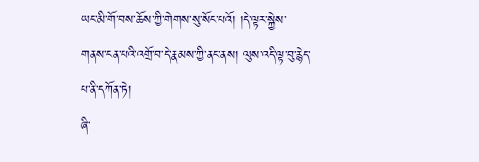ཡང་མི་གོ་བས་ཆོས་ཀྱི་གེགས་སུ་སོང་པའོ། །དེ་ལྟར་སྐྱེས་གནས་ངན་པའི་འགྲོ་བ་དེ་རྣམས་ཀྱི་ནང་ནས། ལུས་འདི་ལྟ་བུ་རྙེད་པ་ནི་དཀོན་ཏེ།
ཞི་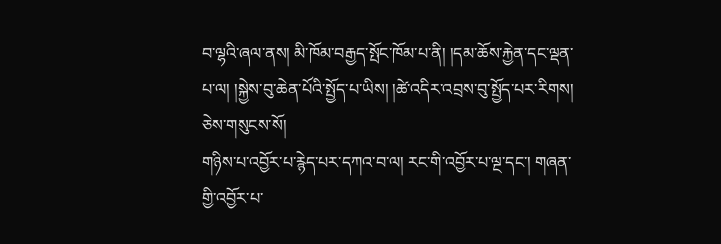བ་ལྷའི་ཞལ་ནས། མི་ཁོམ་བརྒྱད་སྤོང་ཁོམ་པ་ནི། །དམ་ཆོས་རྐྱེན་དང་ལྡན་པ་ལ། །སྐྱེས་བུ་ཆེན་པོའི་སྤྱོད་པ་ཡིས། །ཚེ་འདིར་འབྲས་བུ་སྤྱོད་པར་རིགས། ཅེས་གསུངས་སོ།
གཉིས་པ་འབྱོར་པ་རྙེད་པར་དཀའ་བ་ལ། རང་གི་འབྱོར་པ་ལྔ་དང་། གཞན་གྱི་འབྱོར་པ་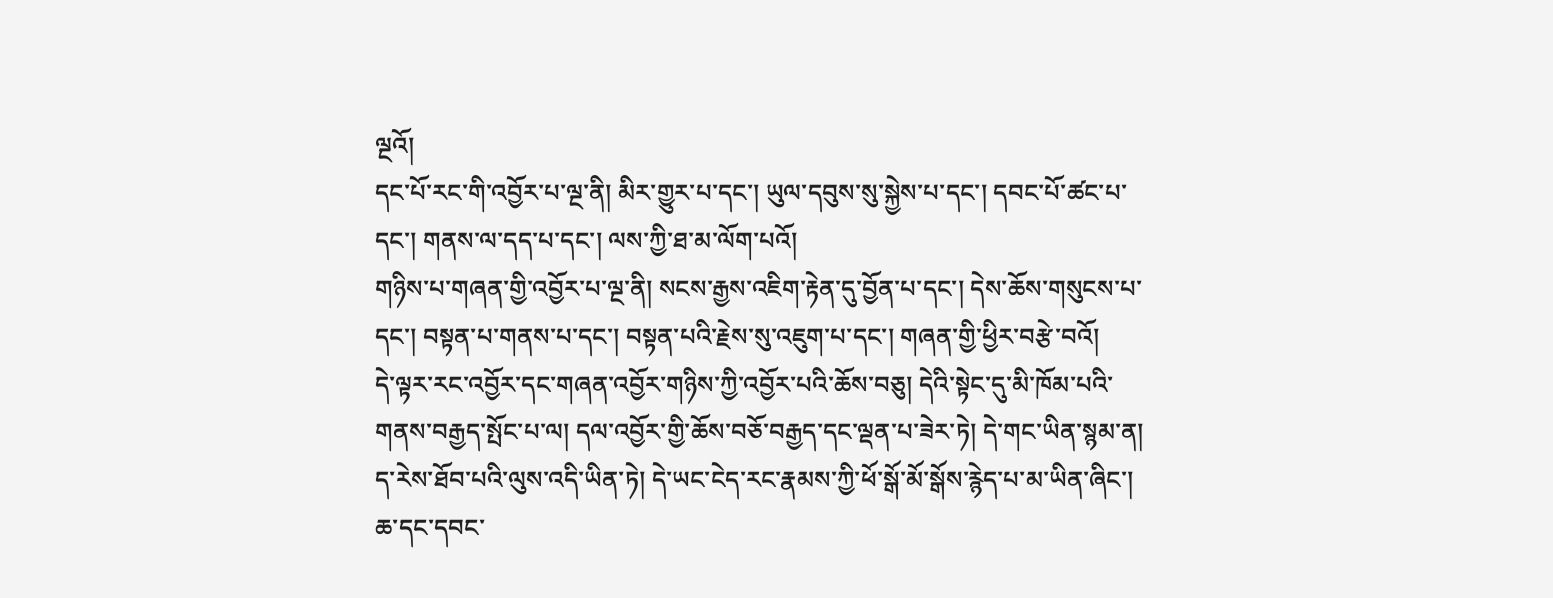ལྔའོ།
དང་པོ་རང་གི་འབྱོར་པ་ལྔ་ནི། མིར་གྱུར་པ་དང་། ཡུལ་དབུས་སུ་སྐྱེས་པ་དང་། དབང་པོ་ཚང་པ་དང་། གནས་ལ་དད་པ་དང་། ལས་ཀྱི་ཐ་མ་ལོག་པའོ།
གཉིས་པ་གཞན་གྱི་འབྱོར་པ་ལྔ་ནི། སངས་རྒྱས་འཇིག་རྟེན་དུ་བྱོན་པ་དང་། དེས་ཆོས་གསུངས་པ་དང་། བསྟན་པ་གནས་པ་དང་། བསྟན་པའི་རྗེས་སུ་འཇུག་པ་དང་། གཞན་གྱི་ཕྱིར་བརྩེ་བའོ།
དེ་ལྟར་རང་འབྱོར་དང་གཞན་འབྱོར་གཉིས་ཀྱི་འབྱོར་པའི་ཆོས་བཅུ། དེའི་སྟེང་དུ་མི་ཁོམ་པའི་གནས་བརྒྱད་སྤོང་པ་ལ། དལ་འབྱོར་གྱི་ཆོས་བཅོ་བརྒྱད་དང་ལྡན་པ་ཟེར་ཏེ། དེ་གང་ཡིན་སྙམ་ན། ད་རེས་ཐོབ་པའི་ལུས་འདི་ཡིན་ཏེ། དེ་ཡང་ངེད་རང་རྣམས་ཀྱི་ཕོ་སྒོ་མོ་སྒོས་རྙེད་པ་མ་ཡིན་ཞིང་། ཆ་དང་དབང་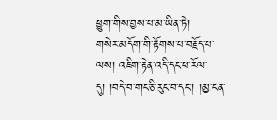ཕྱུག་གིས་བྱས་པ་མ་ཡིན་ཏེ།
གསེར་མདོག་གི་རྟོགས་པ་བརྗོད་པ་ལས། འཇིག་རྟེན་འདི་དང་ཕ་རོལ་དུ། །བདེ་བ་གང་ཅི་རུང་བ་དང་། །མྱ་ངན་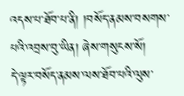འདས་པ་ཐོབ་པ་ནི། །བསོད་ནམས་བསགས་པའི་འབྲས་བུ་ཡིན། ཞེས་གསུངས་སོ།
དེ་ལྟར་བསོད་ནམས་ལས་ཐོབ་པའི་ལུས་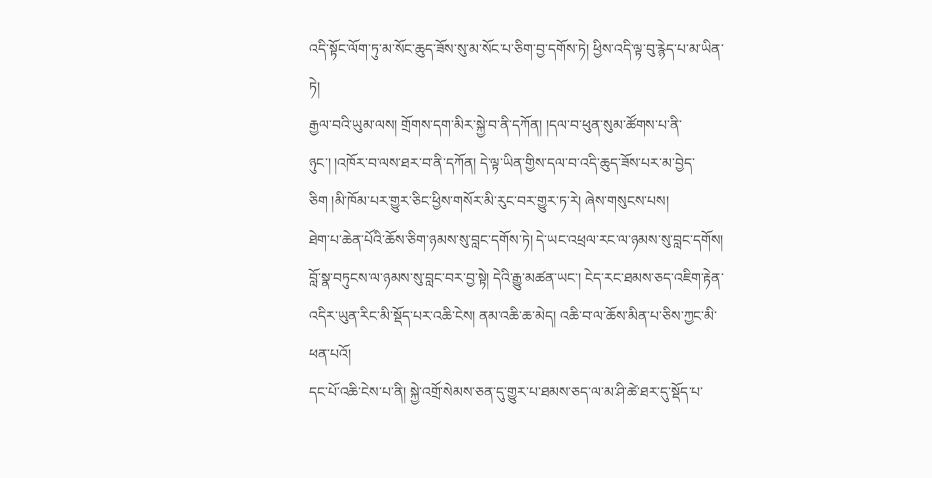འདི་སྟོང་ལོག་ཏུ་མ་སོང་ཆུད་ཟོས་སུ་མ་སོང་པ་ཅིག་བྱ་དགོས་ཏེ། ཕྱིས་འདི་ལྟ་བུ་རྙེད་པ་མ་ཡིན་ཏེ།
རྒྱལ་བའི་ཡུམ་ལས། གྲོགས་དག་མིར་སྐྱེ་བ་ནི་དཀོན། །དལ་བ་ཕུན་སུམ་ཚོགས་པ་ནི་ཉུང་། །འཁོར་བ་ལས་ཐར་བ་ནི་དཀོན། དེ་ལྟ་ཡིན་གྱིས་དལ་བ་འདི་ཆུད་ཟོས་པར་མ་བྱེད་ཅིག །མི་ཁོམ་པར་གྱུར་ཅིང་ཕྱིས་གསོར་མི་རུང་བར་གྱུར་ཏ་རེ། ཞེས་གསུངས་པས།
ཐེག་པ་ཆེན་པོའི་ཆོས་ཅིག་ཉམས་སུ་བླང་དགོས་ཏེ། དེ་ཡང་འཕྲལ་རང་ལ་ཉམས་སུ་བླང་དགོས། བློ་སྣ་བཏུངས་ལ་ཉམས་སུ་བླང་བར་བྱ་སྟེ། དེའི་རྒྱུ་མཚན་ཡང་། ངེད་རང་ཐམས་ཅད་འཇིག་རྟེན་འདིར་ཡུན་རིང་མི་སྡོད་པར་འཆི་ངེས། ནམ་འཆི་ཆ་མེད། འཆི་བ་ལ་ཆོས་མིན་པ་ཅིས་ཀྱང་མི་ཕན་པའོ།
དང་པོ་འཆི་ངེས་པ་ནི། སྐྱེ་འགྲོ་སེམས་ཅན་དུ་གྱུར་པ་ཐམས་ཅད་ལ་མ་ཤི་ཚེ་ཐར་དུ་སྡོད་པ་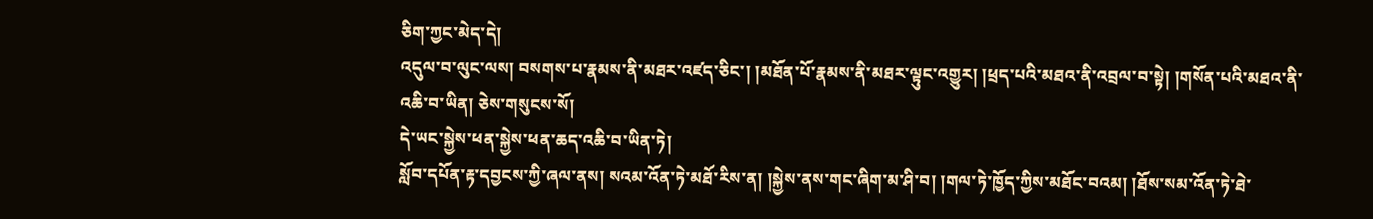ཅིག་ཀྱང་མེད་དེ།
འདུལ་བ་ལུང་ལས། བསགས་པ་རྣམས་ནི་མཐར་འཛད་ཅིང་། །མཐོན་པོ་རྣམས་ནི་མཐར་ལྟུང་འགྱུར། །ཕྲད་པའི་མཐའ་ནི་འབྲལ་བ་སྟེ། །གསོན་པའི་མཐའ་ནི་འཆི་བ་ཡིན། ཅེས་གསུངས་སོ།
དེ་ཡང་སྐྱེས་ཕན་སྐྱེས་ཕན་ཆད་འཆི་བ་ཡིན་ཏེ།
སློབ་དཔོན་རྟ་དབྱངས་ཀྱི་ཞལ་ནས། སའམ་འོན་ཏེ་མཐོ་རིས་ན། །སྐྱེས་ནས་གང་ཞིག་མ་ཤི་བ། །གལ་ཏེ་ཁྱོད་ཀྱིས་མཐོང་བའམ། །ཐོས་སམ་འོན་ཏེ་ཐེ་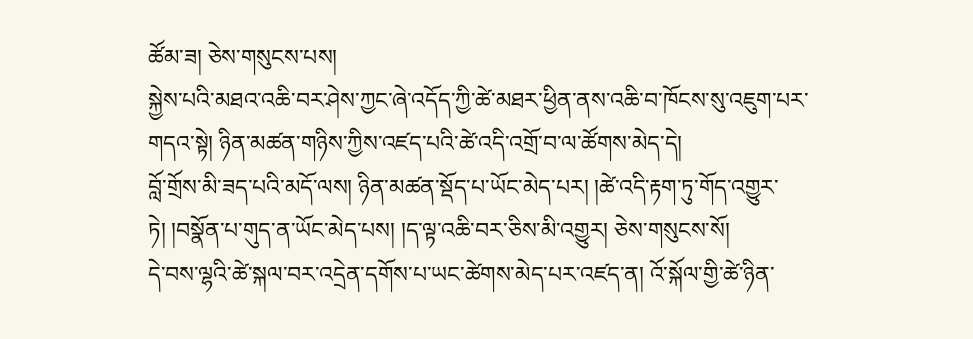ཚོམ་ཟ། ཅེས་གསུངས་པས།
སྐྱེས་པའི་མཐའ་འཆི་བར་ཤེས་ཀྱང་ཞེ་འདོད་ཀྱི་ཚེ་མཐར་ཕྱིན་ནས་འཆི་བ་ཁོངས་སུ་འཇུག་པར་གདའ་སྟེ། ཉིན་མཚན་གཉིས་ཀྱིས་འཛད་པའི་ཚེ་འདི་འགྲོ་བ་ལ་ཚོགས་མེད་དེ།
བློ་གྲོས་མི་ཟད་པའི་མདོ་ལས། ཉིན་མཚན་སྡོད་པ་ཡོང་མེད་པར། །ཚེ་འདི་རྟག་ཏུ་གོད་འགྱུར་ཏེ། །བསྣོན་པ་གུད་ན་ཡོང་མེད་པས། །ད་ལྟ་འཆི་བར་ཅིས་མི་འགྱུར། ཅེས་གསུངས་སོ།
དེ་བས་ལྷའི་ཚེ་སྐལ་བར་འདྲེན་དགོས་པ་ཡང་ཚེགས་མེད་པར་འཛད་ན། འོ་སྐོལ་གྱི་ཚེ་ཉིན་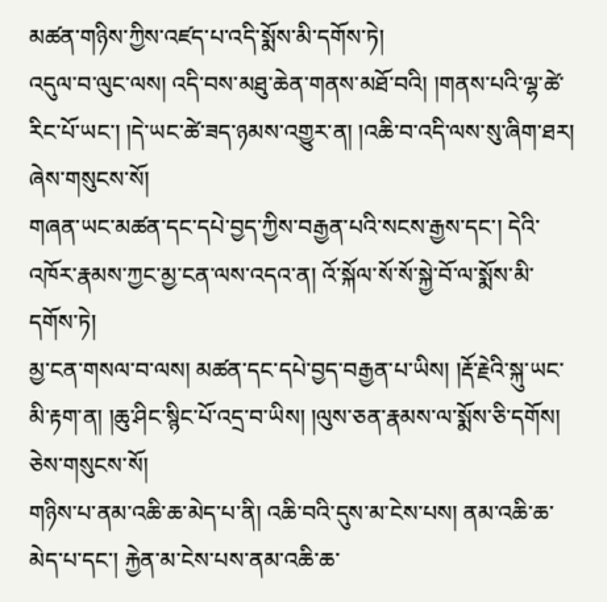མཚན་གཉིས་ཀྱིས་འཛད་པ་འདི་སྨོས་མི་དགོས་ཏེ།
འདུལ་བ་ལུང་ལས། འདི་བས་མཐུ་ཆེན་གནས་མཐོ་བའི། །གནས་པའི་ལྷ་ཚེ་རིང་པོ་ཡང་། །དེ་ཡང་ཚེ་ཟད་ཉམས་འགྱུར་ན། །འཆི་བ་འདི་ལས་སུ་ཞིག་ཐར། ཞེས་གསུངས་སོ།
གཞན་ཡང་མཚན་དང་དཔེ་བྱད་ཀྱིས་བརྒྱན་པའི་སངས་རྒྱས་དང་། དེའི་འཁོར་རྣམས་ཀྱང་མྱ་ངན་ལས་འདའ་ན། འོ་སྐོལ་སོ་སོ་སྐྱེ་བོ་ལ་སྨོས་མི་དགོས་ཏེ།
མྱ་ངན་གསལ་བ་ལས། མཚན་དང་དཔེ་བྱད་བརྒྱན་པ་ཡིས། །རྡོ་རྗེའི་སྐུ་ཡང་མི་རྟག་ན། །ཆུ་ཤིང་སྙིང་པོ་འདྲ་བ་ཡིས། །ལུས་ཅན་རྣམས་ལ་སྨོས་ཅི་དགོས། ཅེས་གསུངས་སོ།
གཉིས་པ་ནམ་འཆི་ཆ་མེད་པ་ནི། འཆི་བའི་དུས་མ་ངེས་པས། ནམ་འཆི་ཆ་མེད་པ་དང་། རྐྱེན་མ་ངེས་པས་ནམ་འཆི་ཆ་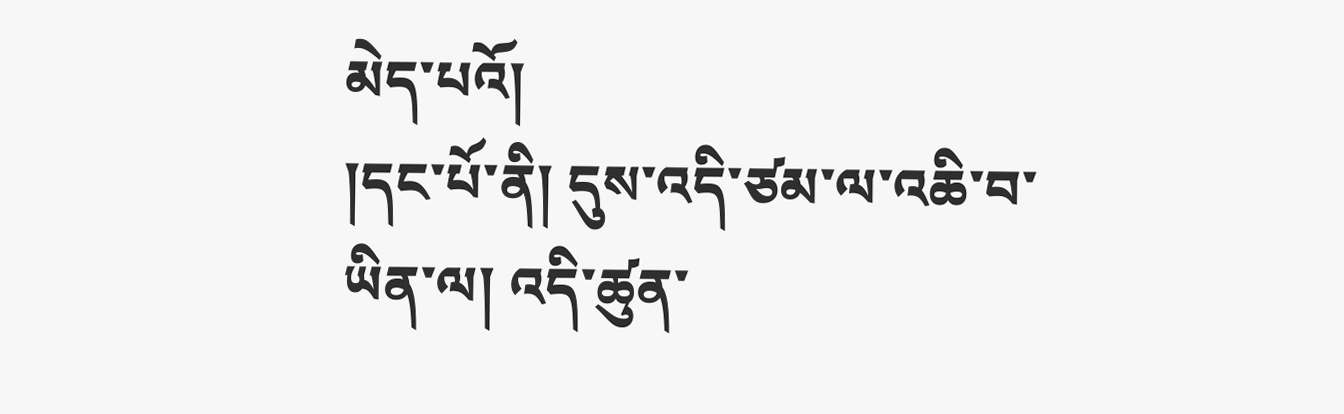མེད་པའོ།
།དང་པོ་ནི། དུས་འདི་ཙམ་ལ་འཆི་བ་ཡིན་ལ། འདི་ཚུན་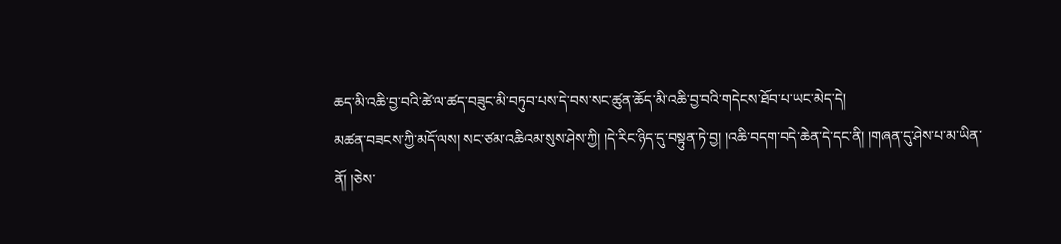ཆད་མི་འཆི་བྱ་བའི་ཚེ་ལ་ཚད་བཟུང་མི་བཏུབ་པས་དེ་བས་སང་ཚུན་ཆོད་མི་འཆི་བྱ་བའི་གདེངས་ཐོབ་པ་ཡང་མེད་དེ།
མཚན་བཟངས་ཀྱི་མདོ་ལས། སང་ཙམ་འཆིའམ་སུས་ཤེས་ཀྱི། །དེ་རིང་ཉིད་དུ་བསྟུན་ཏེ་བྱ། །འཆི་བདག་བདེ་ཆེན་དེ་དང་ནི། །གཞན་དུ་ཤེས་པ་མ་ཡིན་ནོ། །ཅེས་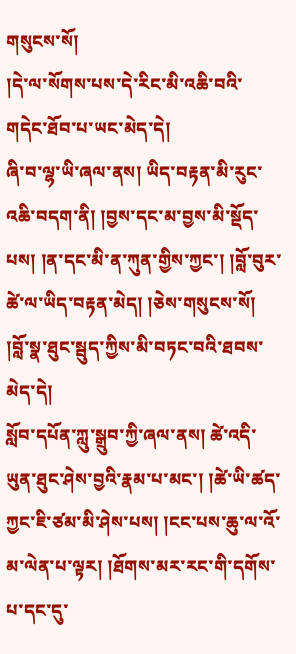གསུངས་སོ།
།དེ་ལ་སོགས་པས་དེ་རིང་མི་འཆི་བའི་གདེང་ཐོབ་པ་ཡང་མེད་དེ།
ཞི་བ་ལྷ་ཡི་ཞལ་ནས། ཡིད་བརྟན་མི་རུང་འཆི་བདག་ནི། །བྱས་དང་མ་བྱས་མི་སྡོད་པས། །ན་དང་མི་ན་ཀུན་གྱིས་ཀྱང་། །བློ་བུར་ཚེ་ལ་ཡིད་བརྟན་མེད། །ཅེས་གསུངས་སོ།
།བློ་སྣ་ཐུང་སྦུད་ཀྱིས་མི་བཏང་བའི་ཐབས་མེད་དེ།
སློབ་དཔོན་ཀླུ་སྒྲུབ་ཀྱི་ཞལ་ནས། ཚེ་འདི་ཡུན་ཐུང་ཤེས་བྱའི་རྣམ་པ་མང་། །ཚེ་ཡི་ཚད་ཀྱང་ཇི་ཙམ་མི་ཤེས་པས། །ངང་པས་ཆུ་ལ་འོ་མ་ལེན་པ་ལྟར། །ཐོགས་མར་རང་གི་དགོས་པ་དང་དུ་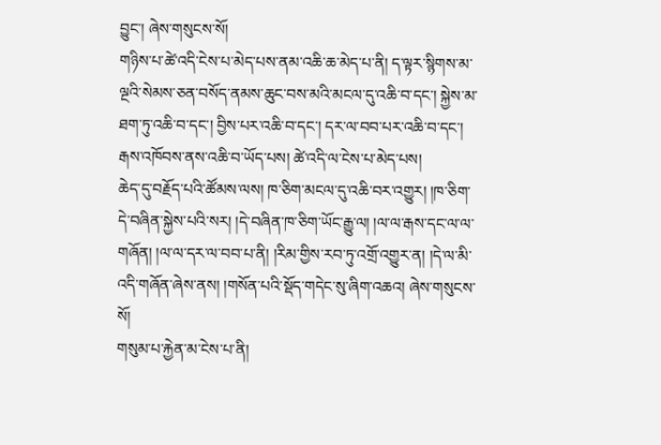བྱུང་། ཞེས་གསུངས་སོ།
གཉིས་པ་ཚེ་འདི་ངེས་པ་མེད་པས་ནམ་འཆི་ཆ་མེད་པ་ནི། ད་ལྟར་སྙིགས་མ་ལྔའི་སེམས་ཅན་བསོད་ནམས་ཆུང་བས་མའི་མངལ་དུ་འཆི་བ་དང་། སྐྱེས་མ་ཐག་ཏུ་འཆི་བ་དང་། བྱིས་པར་འཆི་བ་དང་། དར་ལ་བབ་པར་འཆི་བ་དང་། རྒས་འཁོབས་ནས་འཆི་བ་ཡོད་པས། ཚེ་འདི་ལ་ངེས་པ་མེད་པས།
ཆེད་དུ་བརྗོད་པའི་ཚོམས་ལས། ཁ་ཅིག་མངལ་དུ་འཆི་བར་འགྱུར། །ཁ་ཅིག་དེ་བཞིན་སྐྱེས་པའི་སར། །དེ་བཞིན་ཁ་ཅིག་ཡོང་རྒྱུ་ལ། །ལ་ལ་རྒས་དང་ལ་ལ་གཞོན། །ལ་ལ་དར་ལ་བབ་པ་ནི། །རིམ་གྱིས་རབ་ཏུ་འགྲོ་འགྱུར་ན། །དེ་ལ་མི་འདི་གཞོན་ཞེས་ནས། །གསོན་པའི་སྡོད་གདེང་སུ་ཞིག་འཆའ། ཞེས་གསུངས་སོ།
གསུམ་པ་རྐྱེན་མ་ངེས་པ་ནི།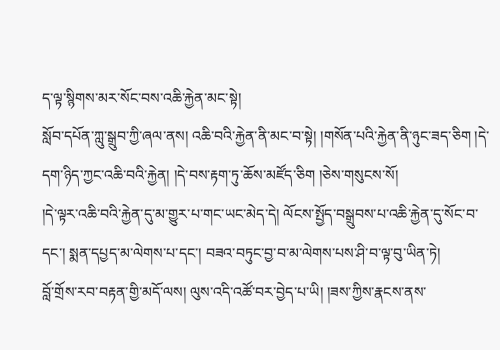ད་ལྟ་སྙིགས་མར་སོང་བས་འཆི་རྐྱེན་མང་སྟེ།
སློབ་དཔོན་ཀླུ་སྒྲུབ་ཀྱི་ཞལ་ནས། འཆི་བའི་རྐྱེན་ནི་མང་བ་སྟེ། །གསོན་པའི་རྐྱེན་ནི་ཉུང་ཟད་ཅིག །དེ་དག་ཉིད་ཀྱང་འཆི་བའི་རྐྱེན། །དེ་བས་རྟག་ཏུ་ཆོས་མཛོད་ཅིག །ཅེས་གསུངས་སོ།
།དེ་ལྟར་འཆི་བའི་རྐྱེན་དུ་མ་གྱུར་པ་གང་ཡང་མེད་དེ། ལོངས་སྤྱོད་བསྒྲུབས་པ་འཆི་རྐྱེན་དུ་སོང་བ་དང་། སྨན་དཔྱད་མ་ལེགས་པ་དང་། བཟའ་བཏུང་བྱ་བ་མ་ལེགས་པས་ཤི་བ་ལྟ་བུ་ཡིན་ཏེ།
བློ་གྲོས་རབ་བརྟན་གྱི་མདོ་ལས། ལུས་འདི་འཚོ་བར་བྱེད་པ་ཡི། །ཟས་ཀྱིས་རྣངས་ནས་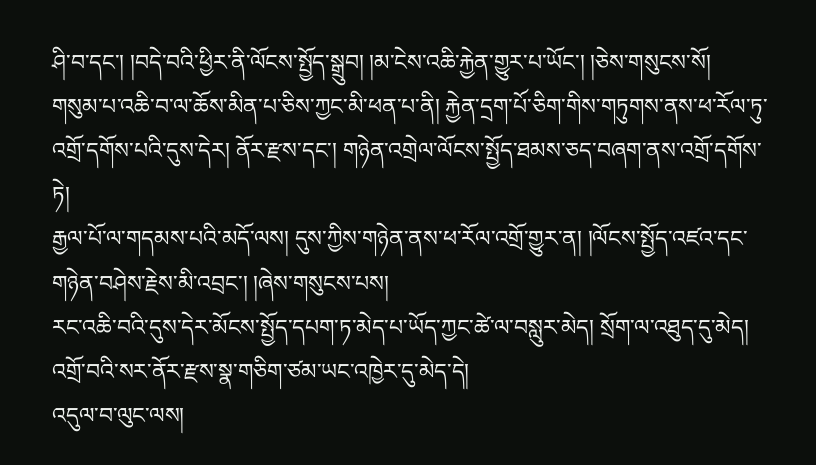ཤི་བ་དང་། །བདེ་བའི་ཕྱིར་ནི་ལོངས་སྤྱོད་སྒྲུབ། །མ་ངེས་འཆི་རྐྱེན་གྱུར་པ་ཡོང་། །ཅེས་གསུངས་སོ།
གསུམ་པ་འཆི་བ་ལ་ཆོས་མིན་པ་ཅིས་ཀྱང་མི་ཕན་པ་ནི། རྐྱེན་དྲག་པོ་ཅིག་གིས་གཏུགས་ནས་ཕ་རོལ་ཏུ་འགྲོ་དགོས་པའི་དུས་དེར། ནོར་རྫས་དང་། གཉེན་འགྲེལ་ལོངས་སྤྱོད་ཐམས་ཅད་བཞག་ནས་འགྲོ་དགོས་ཏེ།
རྒྱལ་པོ་ལ་གདམས་པའི་མདོ་ལས། དུས་ཀྱིས་གཉེན་ནས་ཕ་རོལ་འགྲོ་གྱུར་ན། །ལོངས་སྤྱོད་འཛའ་དང་གཉེན་བཤེས་རྗེས་མི་འབྲང་། །ཞེས་གསུངས་པས།
རང་འཆི་བའི་དུས་དེར་མོངས་སྤྱོད་དཔག་ཏ་མེད་པ་ཡོད་ཀྱང་ཚེ་ལ་བསླུར་མེད། སྲོག་ལ་འཐུད་དུ་མེད། འགྲོ་བའི་སར་ནོར་རྫས་སྣ་གཅིག་ཙམ་ཡང་འཁྱེར་དུ་མེད་དེ།
འདུལ་བ་ལུང་ལས།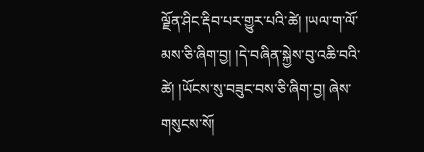ལྗོན་ཤིང་རྡིབ་པར་གྱུར་པའི་ཚེ། །ཡལ་ག་ལོ་མས་ཅི་ཞིག་བྱ། །དེ་བཞིན་སྐྱེས་བུ་འཆི་བའི་ཚེ། །ཡོངས་སུ་བཟུང་བས་ཅི་ཞིག་བྱ། ཞེས་གསུངས་སོ།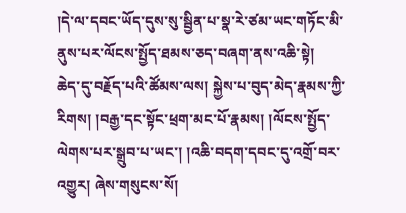།དེ་ལ་དབང་ཡོད་དུས་སུ་སྦྱིན་པ་སྣ་རེ་ཙམ་ཡང་གཏོང་མི་ནུས་པར་ལོངས་སྤྱོད་ཐམས་ཅད་བཞག་ནས་འཆི་སྟེ།
ཆེད་དུ་བརྗོད་པའི་ཚོམས་ལས། སྐྱེས་པ་བུད་མེད་རྣམས་ཀྱི་རིགས། །བརྒྱ་དང་སྟོང་ཕྲག་མང་པོ་རྣམས། །ལོངས་སྤྱོད་ལེགས་པར་སྒྲུབ་པ་ཡང་། །འཆི་བདག་དབང་དུ་འགྲོ་བར་འགྱུར། ཞེས་གསུངས་སོ།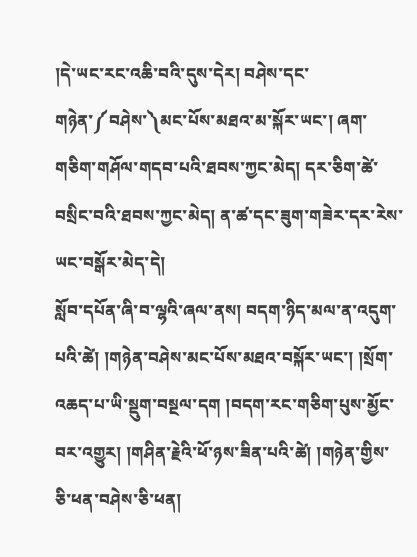།དེ་ཡང་རང་འཆི་བའི་དུས་དེར། བཤེས་དང་གཉེན་༼བཤེས་༽མང་པོས་མཐའ་མ་སྐོར་ཡང་། ཞག་གཅིག་གཤོལ་གདབ་པའི་ཐབས་ཀྱང་མེད། དར་ཅིག་ཚེ་བསྲིང་བའི་ཐབས་ཀྱང་མེད། ན་ཚ་དང་ཟུག་གཟེར་དར་རེས་ཡང་བསྒོར་མེད་དེ།
སློབ་དཔོན་ཞི་བ་ལྷའི་ཞལ་ནས། བདག་ཉིད་མལ་ན་འདུག་པའི་ཚེ། །གཉེན་བཤེས་མང་པོས་མཐའ་བསྐོར་ཡང་། །སྲོག་འཆད་པ་ཡི་སྡུག་བསྔལ་དག །བདག་རང་གཅིག་པུས་མྱོང་བར་འགྱུར། །གཤིན་རྗེའི་ཕོ་ཉས་ཟིན་པའི་ཚེ། །གཉེན་གྱིས་ཅི་ཕན་བཤེས་ཅི་ཕན།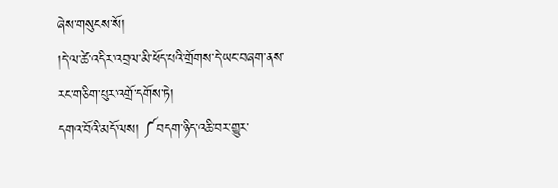ཞེས་གསུངས་སོ།
།དེ་ལ་ཚེ་འདིར་འབྲལ་མི་ཕོད་པའི་གྲོགས་དེ་ཡང་བཞག་ནས་རང་གཅིག་པུར་འགྲོ་དགོས་ཏེ།
དགའ་བོའི་མདོ་ལས། ༼བདག་ཉིད་འཆི་བར་གྱུར་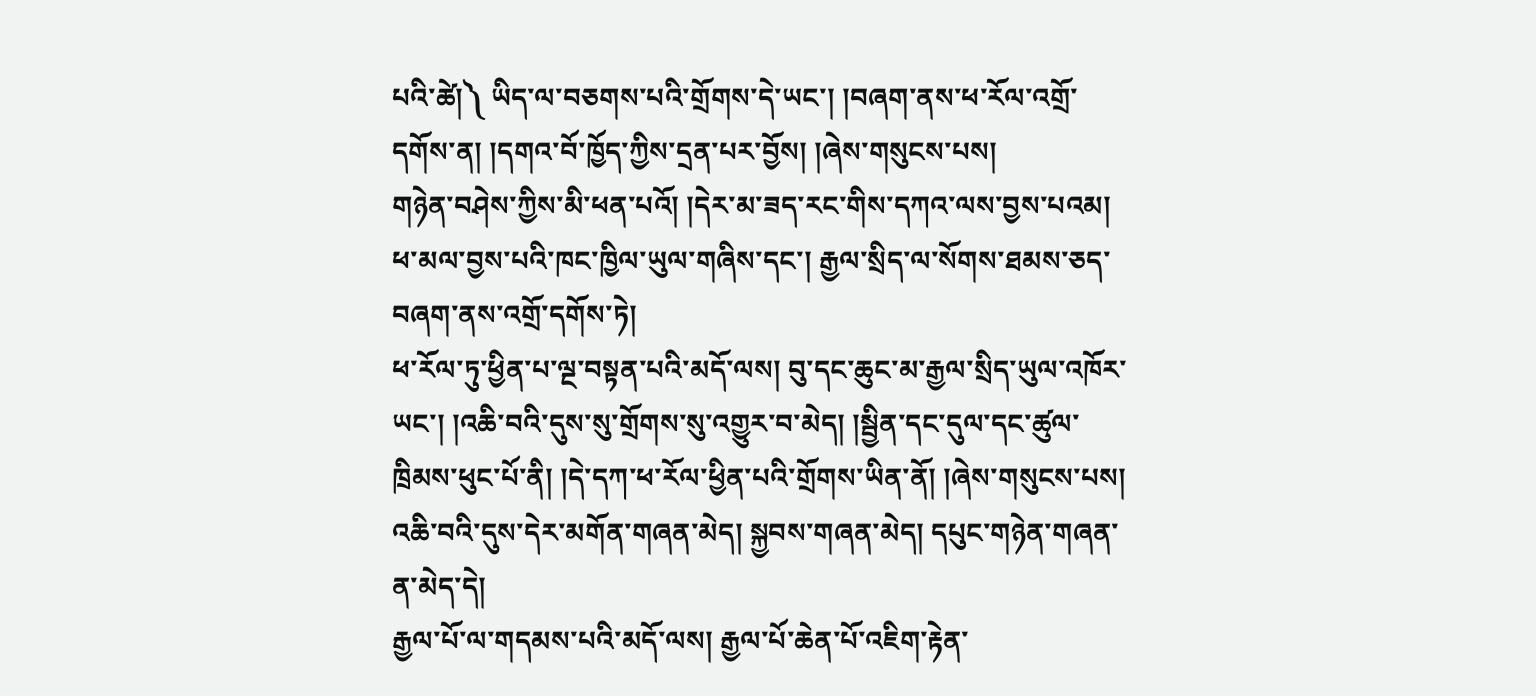པའི་ཚེ།༽ ཡིད་ལ་བཅགས་པའི་གྲོགས་དེ་ཡང་། །བཞག་ནས་ཕ་རོལ་འགྲོ་དགོས་ན། །དགའ་བོ་ཁྱོད་ཀྱིས་དྲན་པར་བྱོས། །ཞེས་གསུངས་པས།
གཉེན་བཤེས་ཀྱིས་མི་ཕན་པའོ། །དེར་མ་ཟད་རང་གིས་དཀའ་ལས་བྱས་པའམ། ཕ་མལ་བྱས་པའི་ཁང་ཁྱིལ་ཡུལ་གཞིས་དང་། རྒྱལ་སྲིད་ལ་སོགས་ཐམས་ཅད་བཞག་ནས་འགྲོ་དགོས་ཏེ།
ཕ་རོལ་ཏུ་ཕྱིན་པ་ལྔ་བསྟན་པའི་མདོ་ལས། བུ་དང་ཆུང་མ་རྒྱལ་སྲིད་ཡུལ་འཁོར་ཡང་། །འཆི་བའི་དུས་སུ་གྲོགས་སུ་འགྱུར་བ་མེད། །སྦྱིན་དང་དུལ་དང་ཚུལ་ཁྲིམས་ཕུང་པོ་ནི། །དེ་དཀ་ཕ་རོལ་ཕྱིན་པའི་གྲོགས་ཡིན་ནོ། །ཞེས་གསུངས་པས།
འཆི་བའི་དུས་དེར་མགོན་གཞན་མེད། སྐྱབས་གཞན་མེད། དཔུང་གཉེན་གཞན་ན་མེད་དེ།
རྒྱལ་པོ་ལ་གདམས་པའི་མདོ་ལས། རྒྱལ་པོ་ཆེན་པོ་འཇིག་རྟེན་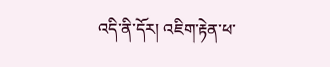འདི་ནི་དོར། འཇིག་རྟེན་ཕ་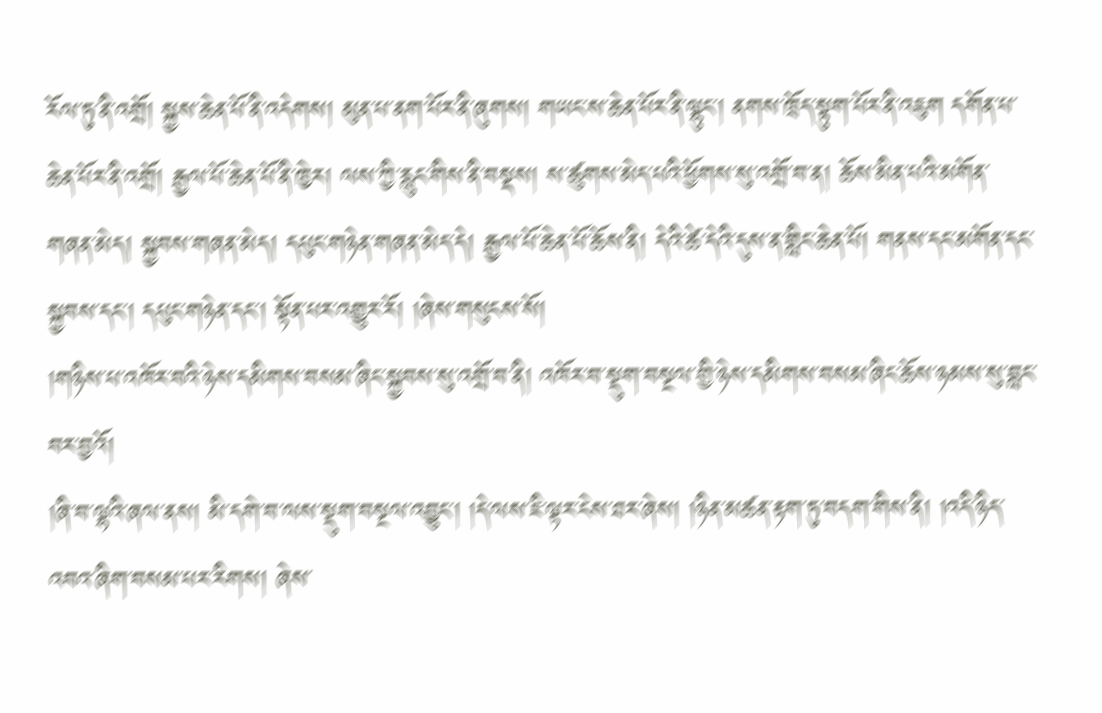རོལ་ཏུ་ནི་འགྲོ། སྐྱས་ཆེན་པོ་ནི་འདེགས། མུན་པ་ནག་པོར་ནི་ཞུགས། གཡང་ས་ཆེན་པོར་ནི་ལྷུང་། ནགས་ཁྲོད་སྟུག་པོར་ནི་འཇུག དགོན་པ་ཆེན་པོར་ནི་འགྲོ། རྒྱལ་པོ་ཆེན་པོ་ནི་ཁྱེར། ལས་ཀྱི་རླུང་གིས་ནི་བསྡས། ས་ཚུགས་མེད་པའི་ཕྱོགས་སུ་འགྲོ་བ་ན། ཆོས་མིན་པའི་མགོན་གཞན་མེད། སྐྱབས་གཞན་མེད། དཔུང་གཉེན་གཞན་མེད་དེ། རྒྱལ་པོ་ཆེན་པོ་ཆོས་ནི། དེའི་ཚེ་དེའི་དུས་ན་གླིང་ཆེན་པོ། གནས་དང་མགོན་དང་སྐྱབས་དང་། དཔུང་གཉེན་དང་། སྟོན་པར་འགྱུར་རོ། །ཞེས་གསུངས་སོ།
།གཉིས་པ་འཁོར་བའི་ཉེས་དམིགས་བསམ་ཞིང་སྐྱབས་སུ་འགྲོ་བ་ནི། འཁོར་བ་སྡུག་བསྔལ་གྱི་ཉེས་དམིགས་བསམ་ཞིང་ཆོས་ཉམས་སུ་བླང་བར་བྱའོ།
།ཞི་བ་ལྷའི་ཞལ་ནས། མི་དགེ་བ་ལས་སྡུག་བསྔལ་འབྱུང་། །དེ་ལས་ཇི་ལྟར་ངེས་ཐར་ཞེས། །ཉིན་མཚན་རྟག་ཏུ་བདག་གིས་ནི། །འདི་ཉིད་འབའ་ཞིག་བསམ་པར་རིགས། ཞེས་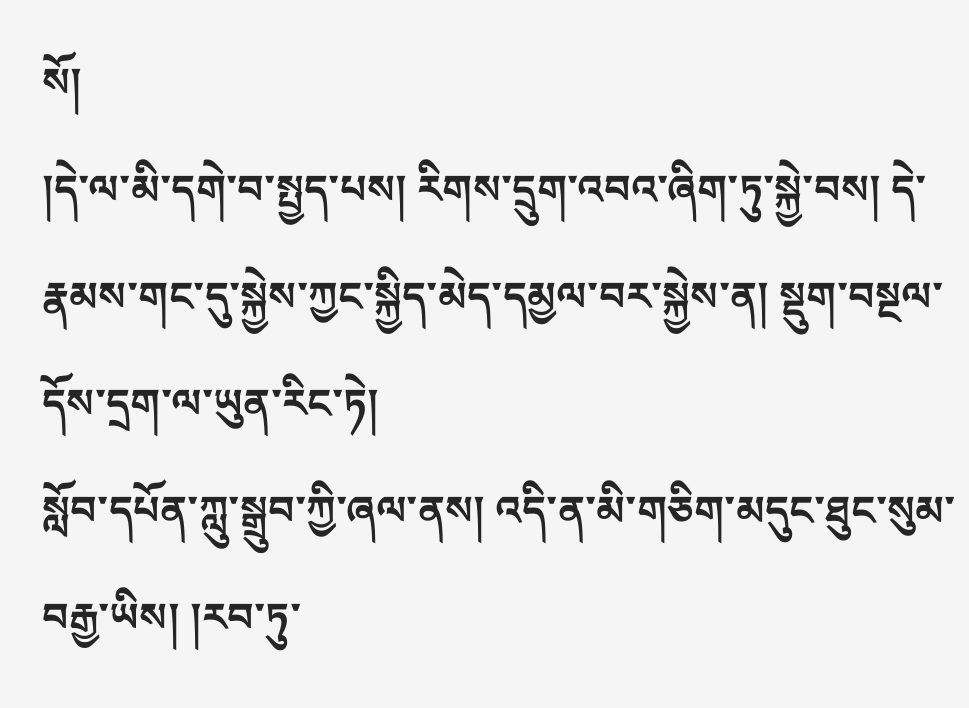སོ།
།དེ་ལ་མི་དགེ་བ་སྤྱད་པས། རིགས་དྲུག་འབའ་ཞིག་ཏུ་སྐྱེ་བས། དེ་རྣམས་གང་དུ་སྐྱེས་ཀྱང་སྐྱིད་མེད་དམྱལ་བར་སྐྱེས་ན། སྡུག་བསྔལ་དོས་དྲག་ལ་ཡུན་རིང་ཏེ།
སློབ་དཔོན་ཀླུ་སྒྲུབ་ཀྱི་ཞལ་ནས། འདི་ན་མི་གཅིག་མདུང་ཐུང་སུམ་བརྒྱ་ཡིས། །རབ་ཏུ་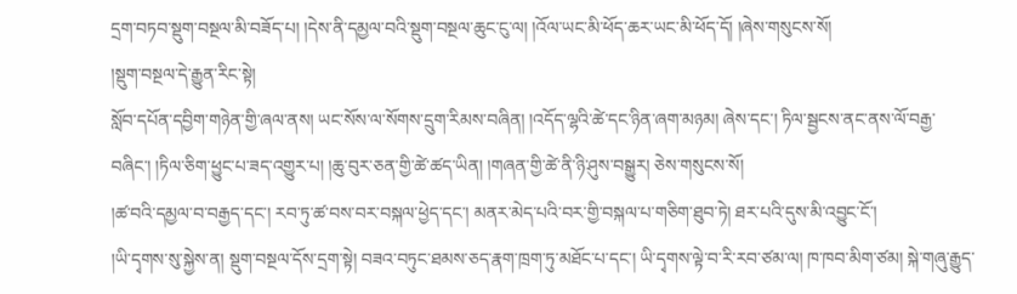དྲག་བཏབ་སྡུག་བསྔལ་མི་བཟོད་པ། །དེས་ནི་དམྱལ་བའི་སྡུག་བསྔལ་ཆུང་ངུ་ལ། །འོལ་ཡང་མི་ཕོད་ཆར་ཡང་མི་ཕོད་དོ། །ཞེས་གསུངས་སོ།
།སྡུག་བསྔལ་དེ་རྒྱུན་རིང་སྟེ།
སློབ་དཔོན་དབྱིག་གཉེན་གྱི་ཞལ་ནས། ཡང་སོས་ལ་སོགས་དྲུག་རིམས་བཞིན། །འདོད་ལྷའི་ཚེ་དང་ཉིན་ཞག་མཉམ། ཞེས་དང་། ཏིལ་སྦྱངས་ནང་ནས་ལོ་བརྒྱ་བཞིང་། །ཏིལ་ཅིག་ཕྱུང་པ་ཟད་འགྱུར་པ། །ཆུ་བུར་ཅན་གྱི་ཚེ་ཚད་ཡིན། །གཞན་གྱི་ཚེ་ནི་ཉི་ཤུས་བསྒྱུར། ཅེས་གསུངས་སོ།
།ཚ་བའི་དམྱལ་བ་བརྒྱད་དང་། རབ་ཏུ་ཚ་བས་བར་བསྐལ་ཕྱེད་དང་། མནར་མེད་པའི་བར་གྱི་བསྐལ་པ་གཅིག་ཐུབ་ཏེ། ཐར་པའི་དུས་མི་འབྱུང་ངོ་།
།ཡི་དྭགས་སུ་སྐྱེས་ན། སྡུག་བསྔལ་དོས་དྲག་སྟེ། བཟའ་བཏུང་ཐམས་ཅད་རྣག་ཁྲག་ཏུ་མཐོང་པ་དང་། ཡི་དྭགས་ལྟེ་བ་རི་རབ་ཙམ་ལ། ཁ་ཁབ་མིག་ཙམ། སྐེ་གཞུ་རྒྱུད་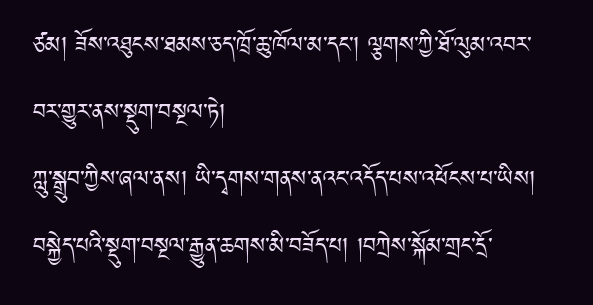ཙམ། ཟོས་འཐུངས་ཐམས་ཅད་ཁྲོ་ཆུ་ཁོལ་མ་དང་། ལྕགས་ཀྱི་ཐོ་ལུམ་འབར་བར་གྱུར་ནས་སྡུག་བསྔལ་ཏེ།
ཀླུ་སྒྲུབ་ཀྱིས་ཞལ་ནས། ཡི་དྭགས་གནས་ནའང་འདོད་པས་འཕོངས་པ་ཡིས། བསྐྱེད་པའི་སྡུག་བསྔལ་རྒྱུན་ཆགས་མི་བཟོད་པ། །བཀྲེས་སྐོམ་གྲང་དྲོ་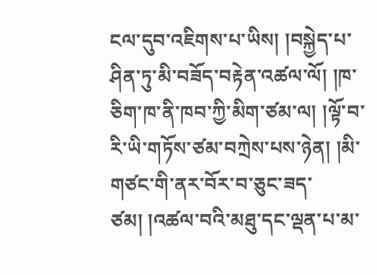ངལ་དུབ་འཇིགས་པ་ཡིས། །བསྐྱེད་པ་ཤིན་ཏུ་མི་བཟོད་བརྟེན་འཚལ་ལོ། །ཁ་ཅིག་ཁ་ནི་ཁབ་ཀྱི་མིག་ཙམ་ལ། །ལྟོ་བ་རི་ཡི་གཏོས་ཙམ་བཀྲེས་པས་ཉེན། །མི་གཙང་གི་ནར་བོར་བ་ཅུང་ཟད་ཙམ། །འཚལ་བའི་མཐུ་དང་ལྡན་པ་མ་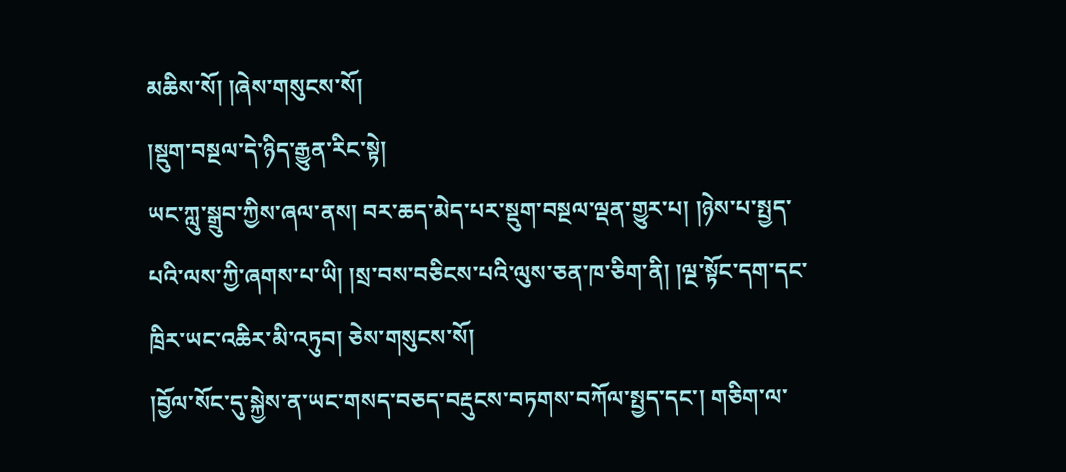མཆིས་སོ། །ཞེས་གསུངས་སོ།
།སྡུག་བསྔལ་དེ་ཉིད་རྒྱུན་རིང་སྟེ།
ཡང་ཀླུ་སྒྲུབ་ཀྱིས་ཞལ་ནས། བར་ཆད་མེད་པར་སྡུག་བསྔལ་ལྡན་གྱུར་པ། །ཉེས་པ་སྤྱད་པའི་ལས་ཀྱི་ཞགས་པ་ཡི། །སྲ་བས་བཅིངས་པའི་ལུས་ཅན་ཁ་ཅིག་ནི། །ལྔ་སྟོང་དག་དང་ཁྲིར་ཡང་འཆིར་མི་འཏུབ། ཅེས་གསུངས་སོ།
།བྱོལ་སོང་དུ་སྐྱེས་ན་ཡང་གསད་བཅད་བརྡུངས་བཏགས་བཀོལ་སྤྱད་དང་། གཅིག་ལ་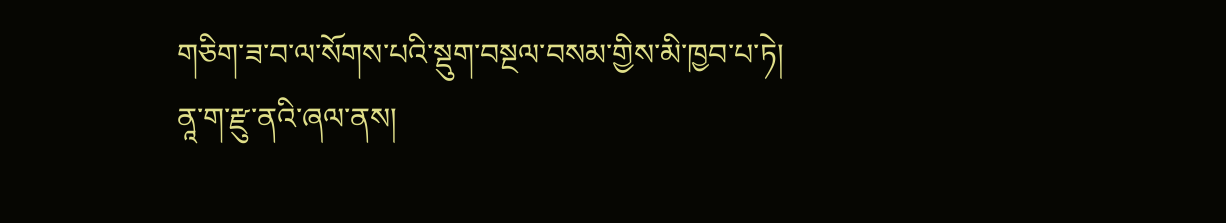གཅིག་ཟ་བ་ལ་སོགས་པའི་སྡུག་བསྔལ་བསམ་གྱིས་མི་ཁྱབ་པ་ཏེ།
ནཱ་ག་རྫུ་ནའི་ཞལ་ནས།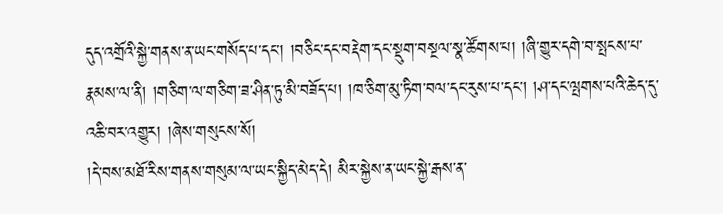དུད་འགྲོའི་སྐྱེ་གནས་ན་ཡང་གསོད་པ་དང་། །བཅིང་དང་བརྡེག་དང་སྡུག་བསྔལ་སྣ་ཚོགས་པ། །ཞི་གྱུར་དགེ་བ་སྤངས་པ་རྣམས་ལ་ནི། །གཅིག་ལ་གཅིག་ཟ་ཤིན་ཏུ་མི་བཟོད་པ། །ཁ་ཅིག་མུ་ཏིག་བལ་དང་རུས་པ་དང་། །ཤ་དང་ལྤགས་པའི་ཆེད་དུ་འཆི་བར་འགྱུར། །ཞེས་གསུངས་སོ།
།དེ་བས་མཐོ་རིས་གནས་གསུམ་ལ་ཡང་སྐྱིད་མེད་དེ། མིར་སྐྱེས་ན་ཡང་སྐྱེ་རྒས་ན་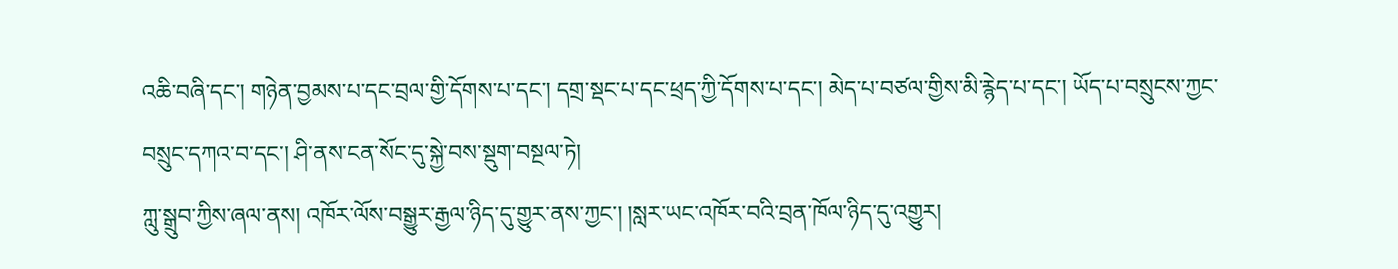འཆི་བཞི་དང་། གཉེན་བྱམས་པ་དང་བྲལ་གྱི་དོགས་པ་དང་། དགྲ་སྡང་པ་དང་ཕྲད་ཀྱི་དོགས་པ་དང་། མེད་པ་བཙལ་གྱིས་མི་རྙེད་པ་དང་། ཡོད་པ་བསྲུངས་ཀྱང་བསྲུང་དཀའ་བ་དང་། ཤི་ནས་ངན་སོང་དུ་སྐྱེ་བས་སྡུག་བསྔལ་ཏེ།
ཀླུ་སྒྲུབ་ཀྱིས་ཞལ་ནས། འཁོར་ལོས་བསྒྱུར་རྒྱལ་ཉིད་དུ་གྱུར་ནས་ཀྱང་། །སླར་ཡང་འཁོར་བའི་བྲན་ཁོལ་ཉིད་དུ་འགྱུར།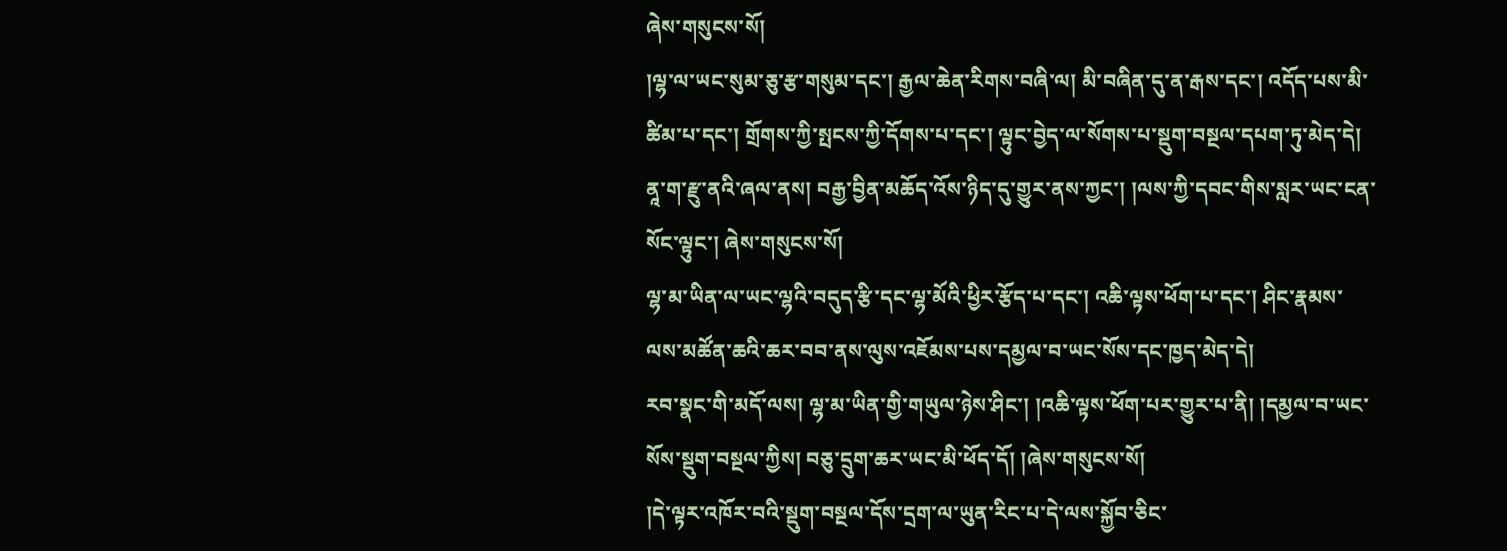ཞེས་གསུངས་སོ།
།ལྷ་ལ་ཡང་སུམ་ཅུ་རྩ་གསུམ་དང་། རྒྱལ་ཆེན་རིགས་བཞི་ལ། མི་བཞིན་དུ་ན་རྒས་དང་། འདོད་པས་མི་ཚིམ་པ་དང་། གྲོགས་ཀྱི་སྤངས་ཀྱི་དོགས་པ་དང་། ལྟུང་བྱེད་ལ་སོགས་པ་སྡུག་བསྔལ་དཔག་ཏུ་མེད་དེ།
ནཱ་ག་རྫུ་ནའི་ཞལ་ནས། བརྒྱ་བྱིན་མཆོད་འོས་ཉིད་དུ་གྱུར་ནས་ཀྱང་། །ལས་ཀྱི་དབང་གིས་སླར་ཡང་ངན་སོང་ལྟུང་། ཞེས་གསུངས་སོ།
ལྷ་མ་ཡིན་ལ་ཡང་ལྷའི་བདུད་རྩི་དང་ལྷ་མོའི་ཕྱིར་རྩོད་པ་དང་། འཆི་ལྟས་ཕོག་པ་དང་། ཤིང་རྣམས་ལས་མཚོན་ཆའི་ཆར་བབ་ནས་ལུས་འཇོམས་པས་དམྱལ་བ་ཡང་སོས་དང་ཁྱད་མེད་དེ།
རབ་སྣང་གི་མདོ་ལས། ལྷ་མ་ཡིན་གྱི་གཡུལ་ཉེས་ཤིང་། །འཆི་ལྟས་ཕོག་པར་གྱུར་པ་ནི། །དམྱལ་བ་ཡང་སོས་སྡུག་བསྔལ་ཀྱིས། བཅུ་དྲུག་ཆར་ཡང་མི་ཕོད་དོ། །ཞེས་གསུངས་སོ།
།དེ་ལྟར་འཁོར་བའི་སྡུག་བསྔལ་དོས་དྲག་ལ་ཡུན་རིང་པ་དེ་ལས་སྐྱོབ་ཅིང་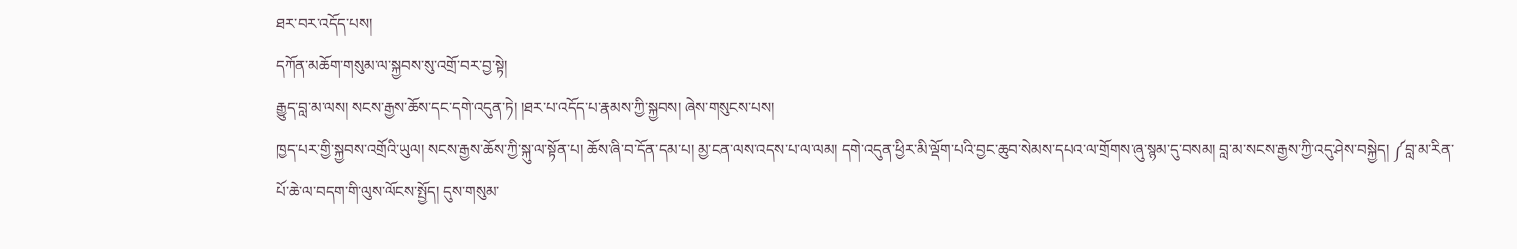ཐར་བར་འདོད་པས།
དཀོན་མཆོག་གསུམ་ལ་སྐྱབས་སུ་འགྲོ་བར་བྱ་སྟེ།
རྒྱུད་བླ་མ་ལས། སངས་རྒྱས་ཆོས་དང་དགེ་འདུན་ཏེ། །ཐར་པ་འདོད་པ་རྣམས་ཀྱི་སྐྱབས། ཞེས་གསུངས་པས།
ཁྱད་པར་གྱི་སྐྱབས་འགྲོའི་ཡུལ། སངས་རྒྱས་ཆོས་ཀྱི་སྐུ་ལ་སྟོན་པ། ཆོས་ཞི་བ་དོན་དམ་པ། མྱ་ངན་ལས་འདས་པ་ལ་ལམ། དགེ་འདུན་ཕྱིར་མི་ལྡོག་པའི་བྱང་ཆུབ་སེམས་དཔའ་ལ་གྲོགས་ཞུ་སྙམ་དུ་བསམ། བླ་མ་སངས་རྒྱས་ཀྱི་འདུ་ཤེས་བསྐྱེད། ༼བླ་མ་རིན་པོ་ཆེ་ལ་བདག་གི་ལུས་ལོངས་སྤྱོད། དུས་གསུམ་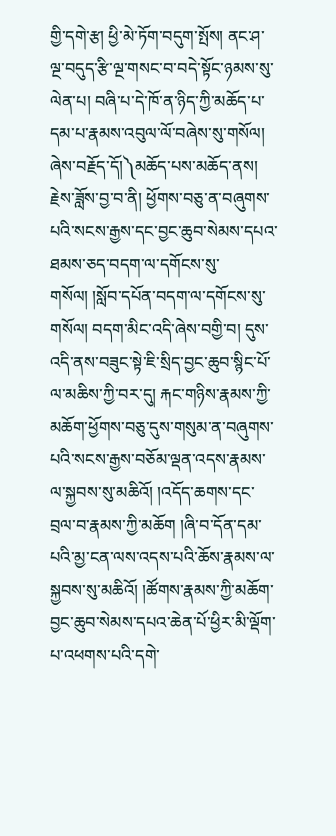གྱི་དགེ་རྩ། ཕྱི་མེ་ཏོག་བདུག་སྤོས། ནང་ཤ་ལྔ་བདུད་རྩི་ལྔ་གསང་བ་བདེ་སྟོང་ཉམས་སུ་ལེན་པ། བཞི་པ་དེ་ཁོ་ན་ཉིད་ཀྱི་མཆོད་པ་དམ་པ་རྣམས་འབུལ་ལོ་བཞེས་སུ་གསོལ། ཞེས་བརྗོད་དོ།༽མཆོད་པས་མཆོད་ནས།
རྗེས་ཟློས་བྱ་བ་ནི། ཕྱོགས་བཅུ་ན་བཞུགས་པའི་སངས་རྒྱས་དང་བྱང་ཆུབ་སེམས་དཔའ་ཐམས་ཅད་བདག་ལ་དགོངས་སུ་གསོལ། །སློབ་དཔོན་བདག་ལ་དགོངས་སུ་གསོལ། བདག་མིང་འདི་ཞེས་བགྱི་བ། དུས་འདི་ནས་བཟུང་སྟེ་ཇི་སྲིད་བྱང་ཆུབ་སྙིང་པོ་ལ་མཆིས་ཀྱི་བར་དུ། རྐང་གཉིས་རྣམས་ཀྱི་མཆོག་ཕྱོགས་བཅུ་དུས་གསུམ་ན་བཞུགས་པའི་སངས་རྒྱས་བཅོམ་ལྡན་འདས་རྣམས་ལ་སྐྱབས་སུ་མཆིའོ། །འདོད་ཆགས་དང་བྲལ་བ་རྣམས་ཀྱི་མཆོག །ཞི་བ་དོན་དམ་པའི་མྱ་ངན་ལས་འདས་པའི་ཆོས་རྣམས་ལ་སྐྱབས་སུ་མཆིའོ། །ཚོགས་རྣམས་ཀྱི་མཆོག་བྱང་ཆུབ་སེམས་དཔའ་ཆེན་པོ་ཕྱིར་མི་ལྡོག་པ་འཕགས་པའི་དགེ་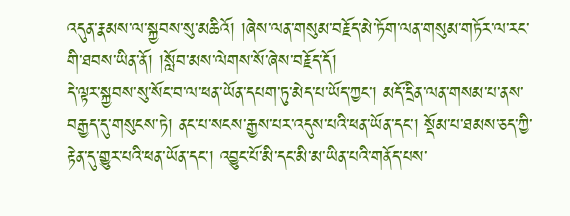འདུན་རྣམས་ལ་སྐྱབས་སུ་མཆིའོ། །ཞེས་ལན་གསུམ་བརྗོད་མེ་ཏོག་ལན་གསུམ་གཏོར་ལ་རང་གི་ཐབས་ཡིན་ནོ། །སློབ་མས་ལེགས་སོ་ཞེས་བརྗོད་དོ།
དེ་ལྟར་སྐྱབས་སུ་སོང་བ་ལ་ཕན་ཡོན་དཔག་ཏུ་མེད་པ་ཡོད་ཀྱང་། མདོ་དྲིན་ལན་གསམ་པ་ནས་བརྒྱད་དུ་གསུངས་ཏེ། ནང་པ་སངས་རྒྱས་པར་འདུས་པའི་ཕན་ཡོན་དང་། སྡོམ་པ་ཐམས་ཅད་ཀྱི་རྟེན་དུ་གྱུར་པའི་ཕན་ཡོན་དང་། འབྱུང་པོ་མི་དང་མི་མ་ཡིན་པའི་གནོད་པས་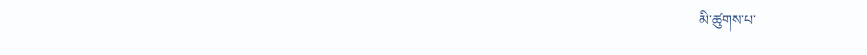མི་ཚུགས་པ་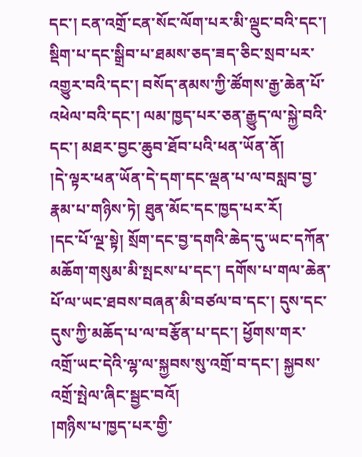དང་། ངན་འགྲོ་ངན་སོང་ལོག་པར་མི་ལྡུང་བའི་དང་། སྡིག་པ་དང་སྒྲིབ་པ་ཐམས་ཅད་ཟད་ཅིང་སྲབ་པར་འགྱུར་བའི་དང་། བསོད་ནམས་ཀྱི་ཚོགས་རྒྱ་ཆེན་པོ་འཕེལ་བའི་དང་། ལམ་ཁྱད་པར་ཅན་རྒྱུད་ལ་སྐྱེ་བའི་དང་། མཐར་བྱང་ཆུབ་ཐོབ་པའི་ཕན་ཡོན་ནོ།
།དེ་ལྟར་ཕན་ཡོན་དེ་དག་དང་ལྡན་པ་ལ་བསླབ་བྱ་རྣམ་པ་གཉིས་ཏེ། ཐུན་མོང་དང་ཁྱད་པར་རོ།
།དང་པོ་ལྔ་སྟེ། སྲོག་དང་བྱ་དགའི་ཆེད་དུ་ཡང་དཀོན་མཆོག་གསུམ་མི་སྤངས་པ་དང་། དགོས་པ་གལ་ཆེན་པོ་ལ་ཡང་ཐབས་བཞན་མི་བཙལ་བ་དང་། དུས་དང་དུས་ཀྱི་མཆོད་པ་ལ་བརྩོན་པ་དང་། ཕྱོགས་གར་འགྲོ་ཡང་དེའི་ལྷ་ལ་སྐྱབས་སུ་འགྲོ་བ་དང་། སྐྱབས་འགྲོ་སྤེལ་ཞིང་སྦྱང་བའོ།
།གཉིས་པ་ཁྱད་པར་གྱི་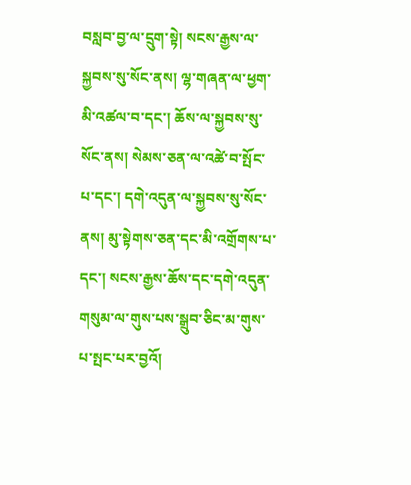བསླབ་བྱ་ལ་དྲུག་སྟེ། སངས་རྒྱས་ལ་སྐྱབས་སུ་སོང་ནས། ལྷ་གཞན་ལ་ཕྱག་མི་འཚལ་བ་དང་། ཆོས་ལ་སྐྱབས་སུ་སོང་ནས། སེམས་ཅན་ལ་འཚེ་བ་སྤོང་པ་དང་། དགེ་འདུན་ལ་སྐྱབས་སུ་སོང་ནས། མུ་སྟེགས་ཅན་དང་མི་འགྲོགས་པ་དང་། སངས་རྒྱས་ཆོས་དང་དགེ་འདུན་གསུམ་ལ་གུས་པས་སྒྲུབ་ཅིང་མ་གུས་པ་སྤང་པར་བྱའོ།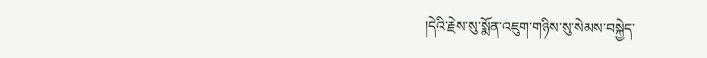།དེའི་རྗེས་སུ་སྨོན་འཇུག་གཉིས་སུ་སེམས་བསྐྱེད་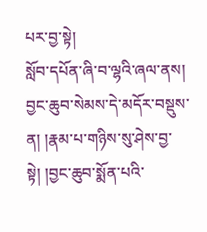པར་བྱ་སྟེ།
སློབ་དཔོན་ཞི་བ་ལྷའི་ཞལ་ནས། བྱང་ཆུབ་སེམས་དེ་མདོར་བསྡུས་ན། །རྣམ་པ་གཉིས་སུ་ཤེས་བྱ་སྟེ། །བྱང་ཆུབ་སྨོན་པའི་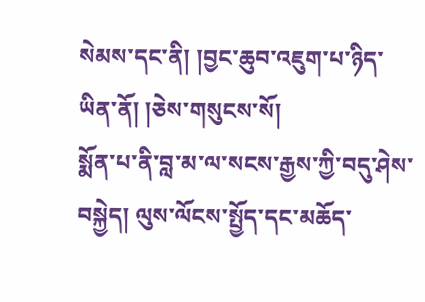སེམས་དང་ནི། །བྱང་ཆུབ་འཇུག་པ་ཉིད་ཡིན་ནོ། །ཅེས་གསུངས་སོ།
སྨོན་པ་ནི་བླ་མ་ལ་སངས་རྒྱས་ཀྱི་བདུ་ཤེས་བསྐྱེད། ལུས་ལོངས་སྤྱོད་དང་མཆོད་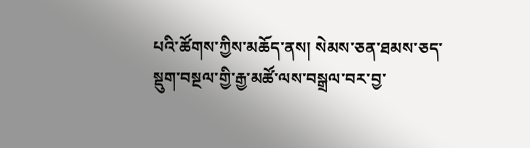པའི་ཚོགས་ཀྱིས་མཆོད་ནས། སེམས་ཅན་ཐམས་ཅད་སྡུག་བསྔལ་གྱི་རྒྱ་མཚོ་ལས་བསྒྲལ་བར་བྱ་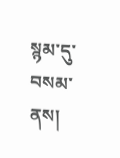སྙམ་དུ་བསམ་ནས།